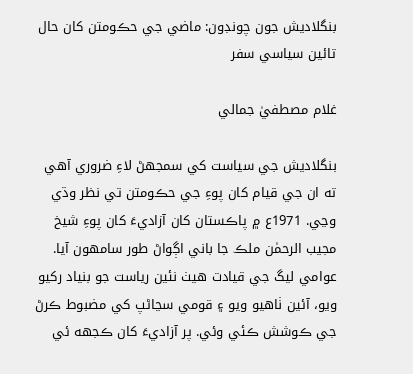بنگلاديش جون چونڊون: ماضي جي حڪومتن کان حال تائين سياسي سفر

غلام مصطفيٰ جمالي

بنگلاديش جي سياست کي سمجهڻ لاءِ ضروري آهي ته ان جي قيام کان پوءِ جي حڪومتن تي نظر وڌي وڃي. 1971ع ۾ پاڪستان کان آزاديءَ کان پوءِ شيخ مجيب الرحمٰن ملڪ جا باني اڳواڻ طور سامهون آيا. عوامي ليگ جي قيادت هيٺ نئين رياست جو بنياد رکيو ويو، آئين ٺاهيو ويو ۽ قومي سڃاڻپ کي مضبوط ڪرڻ جي ڪوشش ڪئي وئي. پر آزاديءَ کان ڪجهه ئي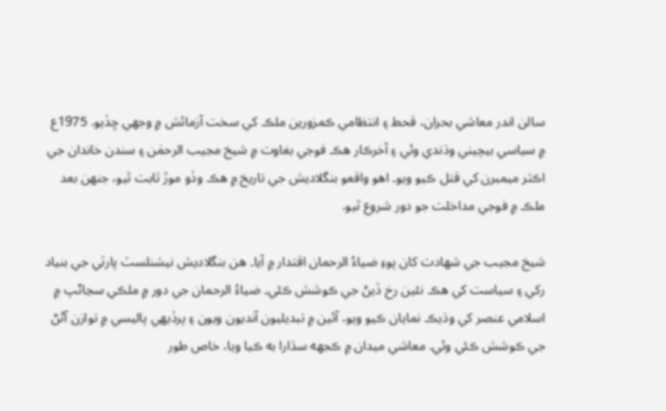سالن اندر معاشي بحران، قحط ۽ انتظامي ڪمزورين ملڪ کي سخت آزمائش ۾ وجهي ڇڏيو. 1975ع ۾ سياسي بيچيني وڌندي وئي ۽ آخرڪار هڪ فوجي بغاوت ۾ شيخ مجيب الرحمٰن ۽ سندن خاندان جي اڪثر ميمبرن کي قتل ڪيو ويو۔ اهو واقعو بنگلاديش جي تاريخ ۾ هڪ وڏو موڙ ثابت ٿيو، جنهن بعد ملڪ ۾ فوجي مداخلت جو دور شروع ٿيو.

شيخ مجيب جي شهادت کان پوءِ ضياءُ الرحمان اقتدار ۾ آيا۔ هن بنگلاديش نيشنلسٽ پارٽي جي بنياد رکي ۽ سياست کي هڪ نئين رخ ڏيڻ جي ڪوشش ڪئي۔ ضياءُ الرحمان جي دور ۾ ملڪي سڃاڻپ ۾ اسلامي عنصر کي وڌيڪ نمايان ڪيو ويو، آئين ۾ تبديليون آنديون ويون ۽ پرڏيهي پاليسي ۾ توازن آڻڻ جي ڪوشش ڪئي وئي. معاشي ميدان ۾ ڪجهه سڌارا به ڪيا ويا، خاص طور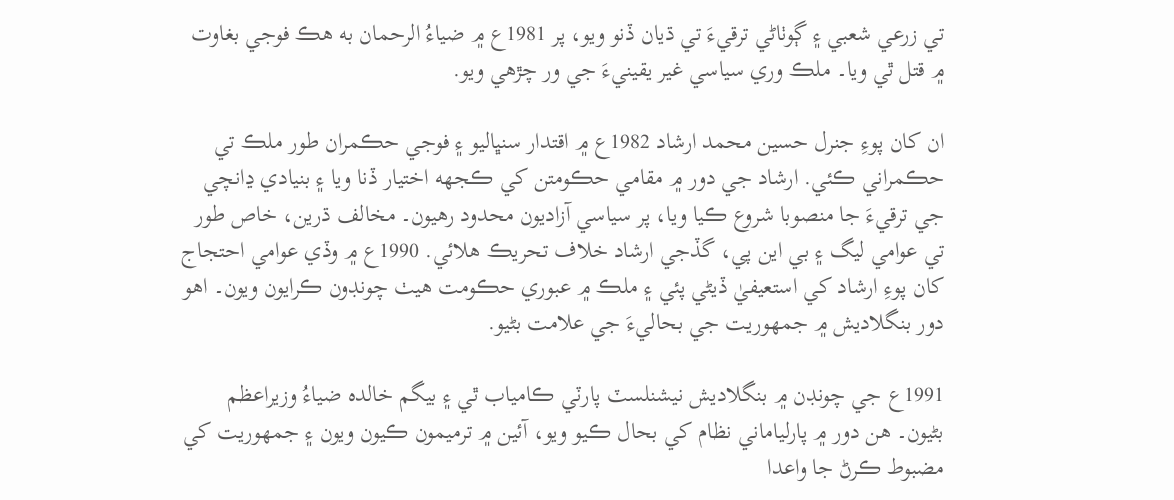تي زرعي شعبي ۽ ڳوٺاڻي ترقيءَ تي ڌيان ڏنو ويو، پر 1981ع ۾ ضياءُ الرحمان به هڪ فوجي بغاوت ۾ قتل ٿي ويا۔ ملڪ وري سياسي غير يقينيءَ جي ور چڙهي ويو.

ان کان پوءِ جنرل حسين محمد ارشاد 1982ع ۾ اقتدار سنڀاليو ۽ فوجي حڪمران طور ملڪ تي حڪمراني ڪئي. ارشاد جي دور ۾ مقامي حڪومتن کي ڪجهه اختيار ڏنا ويا ۽ بنيادي ڍانچي جي ترقيءَ جا منصوبا شروع ڪيا ويا، پر سياسي آزاديون محدود رهيون۔ مخالف ڌرين، خاص طور تي عوامي ليگ ۽ بي اين پي، گڏجي ارشاد خلاف تحريڪ هلائي. 1990ع ۾ وڏي عوامي احتجاج کان پوءِ ارشاد کي استعيفيٰ ڏيڻي پئي ۽ ملڪ ۾ عبوري حڪومت هيٺ چونڊون ڪرايون ويون۔ اهو دور بنگلاديش ۾ جمهوريت جي بحاليءَ جي علامت بڻيو.

1991ع جي چونڊن ۾ بنگلاديش نيشنلسٽ پارٽي ڪامياب ٿي ۽ بيگم خالدہ ضياءُ وزيراعظم بڻيون۔ هن دور ۾ پارلياماني نظام کي بحال ڪيو ويو، آئين ۾ ترميمون ڪيون ويون ۽ جمهوريت کي مضبوط ڪرڻ جا واعدا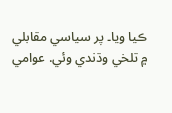ڪيا ويا۔ پر سياسي مقابلي ۾ تلخي وڌندي وئي. عوامي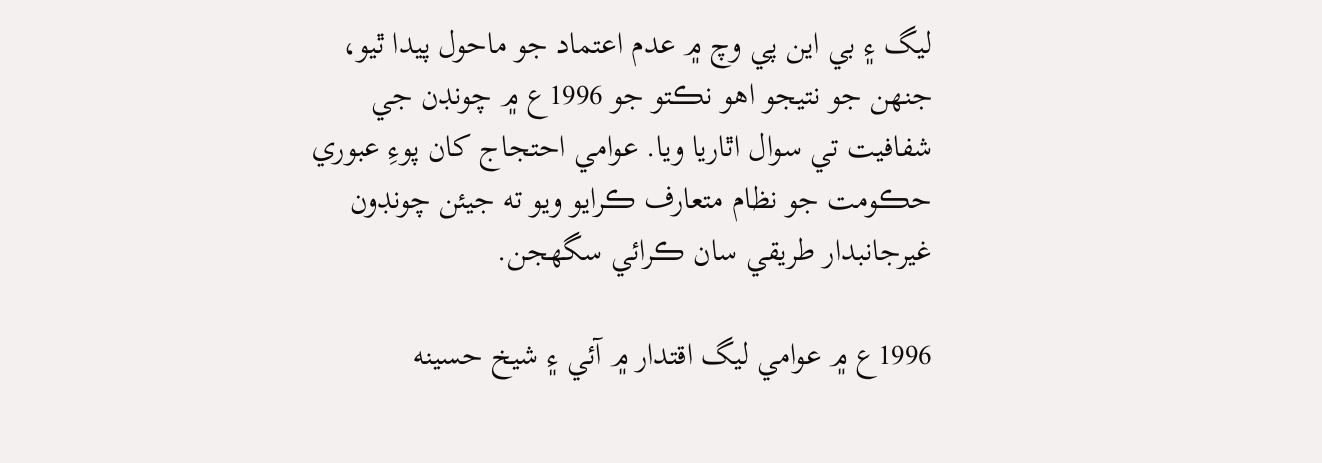ليگ ۽ بي اين پي وچ ۾ عدم اعتماد جو ماحول پيدا ٿيو، جنهن جو نتيجو اهو نڪتو جو 1996ع ۾ چونڊن جي شفافيت تي سوال اٿاريا ويا. عوامي احتجاج کان پوءِ عبوري حڪومت جو نظام متعارف ڪرايو ويو ته جيئن چونڊون غيرجانبدار طريقي سان ڪرائي سگهجن.

1996ع ۾ عوامي ليگ اقتدار ۾ آئي ۽ شيخ حسينه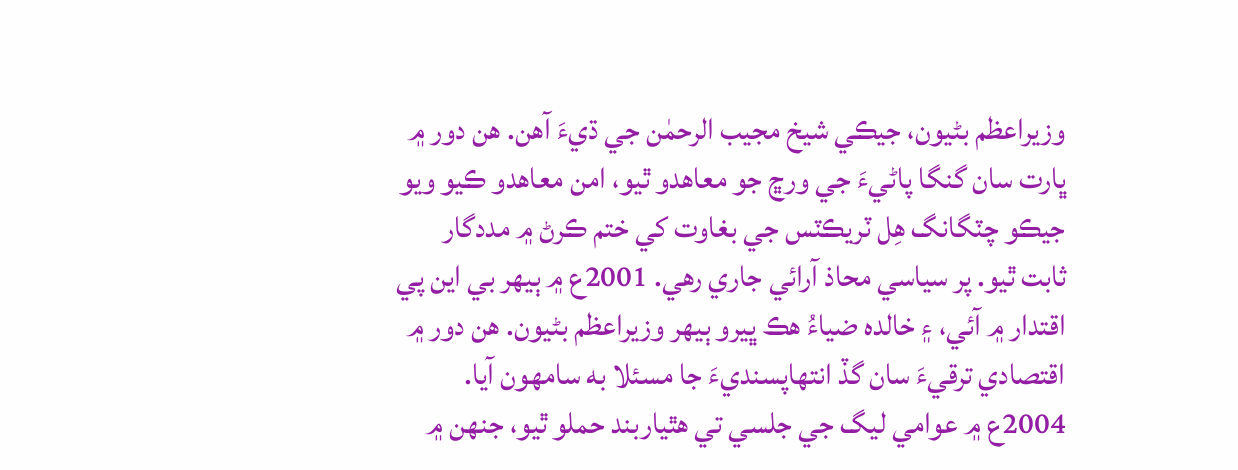وزيراعظم بڻيون، جيڪي شيخ مجيب الرحمٰن جي ڌيءَ آهن. هن دور ۾ ڀارت سان گنگا پاڻيءَ جي ورڇ جو معاهدو ٿيو، امن معاهدو ڪيو ويو جيڪو چٽگانگ هِل ٽريڪٽس جي بغاوت کي ختم ڪرڻ ۾ مددگار ثابت ٿيو. پر سياسي محاذ آرائي جاري رهي. 2001ع ۾ ٻيهر بي اين پي اقتدار ۾ آئي، ۽ خالدہ ضياءُ هڪ ڀيرو ٻيهر وزيراعظم بڻيون. هن دور ۾ اقتصادي ترقيءَ سان گڏ انتهاپسنديءَ جا مسئلا به سامهون آيا. 2004ع ۾ عوامي ليگ جي جلسي تي هٿياربند حملو ٿيو، جنهن ۾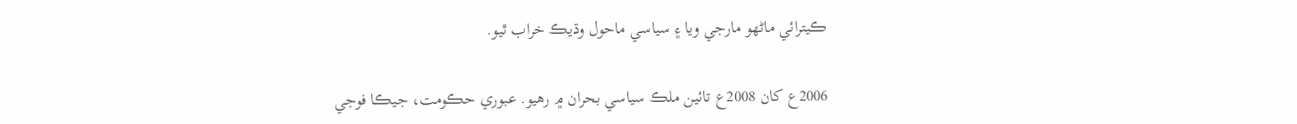ڪيترائي ماڻهو مارجي ويا ۽ سياسي ماحول وڌيڪ خراب ٿيو.

2006ع کان 2008ع تائين ملڪ سياسي بحران ۾ رهيو. عبوري حڪومت، جيڪا فوجي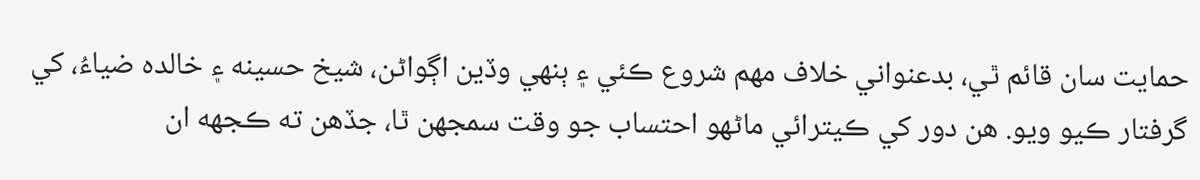حمايت سان قائم ٿي، بدعنواني خلاف مهم شروع ڪئي ۽ ٻنهي وڏين اڳواڻن، شيخ حسينه ۽ خالدہ ضياءُ، کي گرفتار ڪيو ويو. هن دور کي ڪيترائي ماڻهو احتساب جو وقت سمجهن ٿا، جڏهن ته ڪجهه ان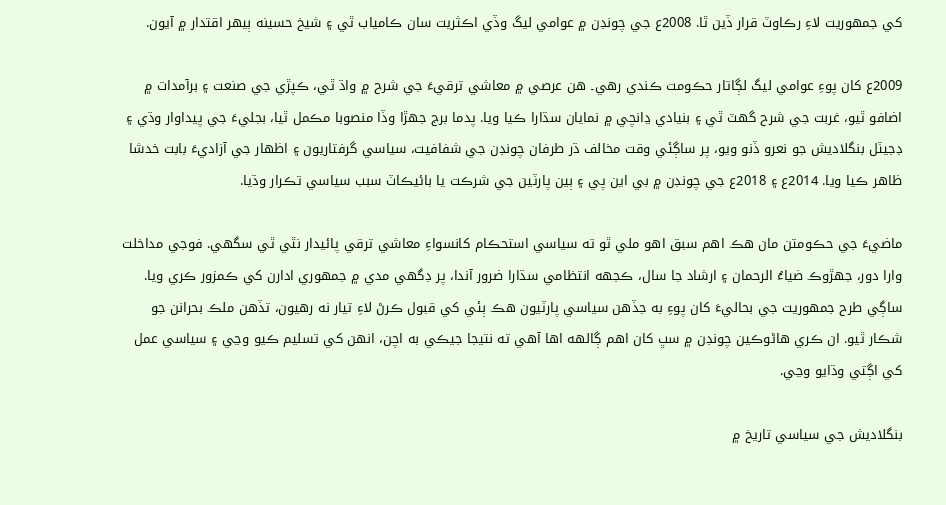کي جمهوريت لاءِ رڪاوٽ قرار ڏين ٿا. 2008ع جي چونڊن ۾ عوامي ليگ وڏي اڪثريت سان ڪامياب ٿي ۽ شيخ حسينه ٻيهر اقتدار ۾ آيون.

2009ع کان پوءِ عوامي ليگ لڳاتار حڪومت ڪندي رهي۔ هن عرصي ۾ معاشي ترقيءَ جي شرح ۾ واڌ ٿي، ڪپڙي جي صنعت ۽ برآمدات ۾ اضافو ٿيو، غربت جي شرح گهٽ ٿي ۽ بنيادي ڍانچي ۾ نمايان سڌارا ڪيا ويا. پدما برج جهڙا وڏا منصوبا مڪمل ٿيا، بجليءَ جي پيداوار وڌي ۽ ڊجيٽل بنگلاديش جو نعرو ڏنو ويو، پر ساڳئي وقت مخالف ڌر طرفان چونڊن جي شفافيت، سياسي گرفتاريون ۽ اظهار جي آزاديءَ بابت خدشا ظاهر ڪيا ويا. 2014ع ۽ 2018ع جي چونڊن ۾ بي اين پي ۽ ٻين پارٽين جي شرڪت يا بائيڪاٽ سبب سياسي تڪرار وڌيا.

ماضيءَ جي حڪومتن مان هڪ اهم سبق اهو ملي ٿو ته سياسي استحڪام کانسواءِ معاشي ترقي پائيدار نٿي ٿي سگهي. فوجي مداخلت وارا دور، جهڙوڪ ضياءُ الرحمان ۽ ارشاد جا سال، ڪجهه انتظامي سڌارا ضرور آندا، پر ڊگهي مدي ۾ جمهوري ادارن کي ڪمزور ڪري ويا. ساڳي طرح جمهوريت جي بحاليءَ کان پوءِ به جڏهن سياسي پارٽيون هڪ ٻئي کي قبول ڪرڻ لاءِ تيار نه رهيون، تڏهن ملڪ بحرانن جو شڪار ٿيو. ان ڪري هاڻوڪين چونڊن ۾ سڀ کان اهم ڳالهه اها آهي ته نتيجا جيڪي به اچن، انهن کي تسليم ڪيو وڃي ۽ سياسي عمل کي اڳتي وڌايو وڃي.

بنگلاديش جي سياسي تاريخ ۾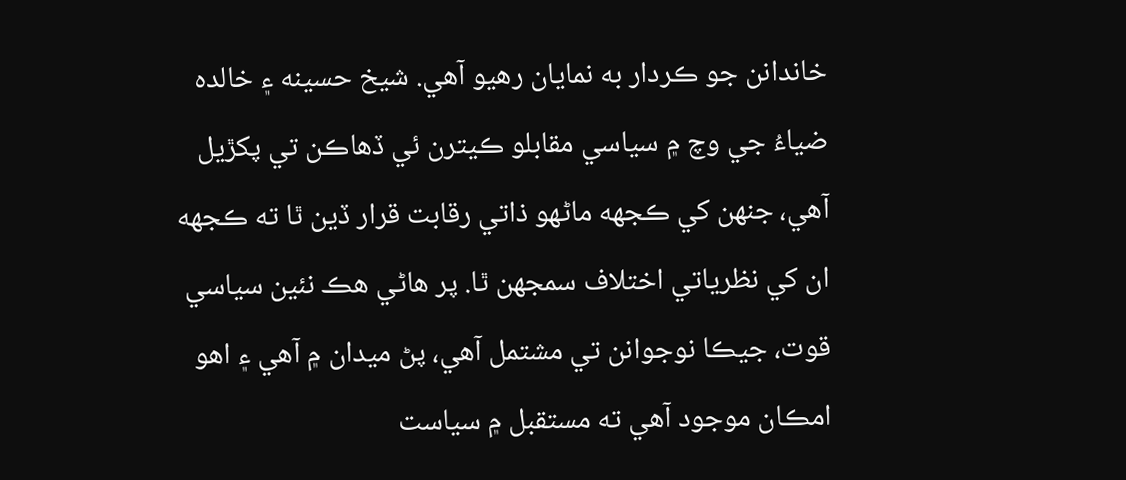خاندانن جو ڪردار به نمايان رهيو آهي. شيخ حسينه ۽ خالدہ ضياءُ جي وچ ۾ سياسي مقابلو ڪيترن ئي ڏهاڪن تي پکڙيل آهي، جنهن کي ڪجهه ماڻهو ذاتي رقابت قرار ڏين ٿا ته ڪجهه ان کي نظرياتي اختلاف سمجهن ٿا. پر هاڻي هڪ نئين سياسي قوت، جيڪا نوجوانن تي مشتمل آهي، پڻ ميدان ۾ آهي ۽ اهو امڪان موجود آهي ته مستقبل ۾ سياست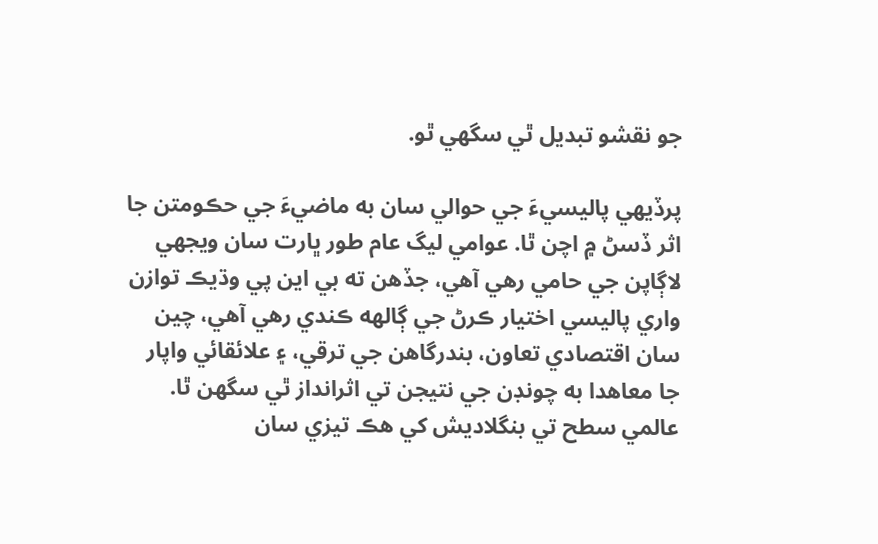جو نقشو تبديل ٿي سگهي ٿو.

پرڏيهي پاليسيءَ جي حوالي سان به ماضيءَ جي حڪومتن جا اثر ڏسڻ ۾ اچن ٿا. عوامي ليگ عام طور ڀارت سان ويجهي لاڳاپن جي حامي رهي آهي، جڏهن ته بي اين پي وڌيڪ توازن واري پاليسي اختيار ڪرڻ جي ڳالهه ڪندي رهي آهي، چين سان اقتصادي تعاون، بندرگاهن جي ترقي، ۽ علائقائي واپار جا معاهدا به چونڊن جي نتيجن تي اثرانداز ٿي سگهن ٿا. عالمي سطح تي بنگلاديش کي هڪ تيزي سان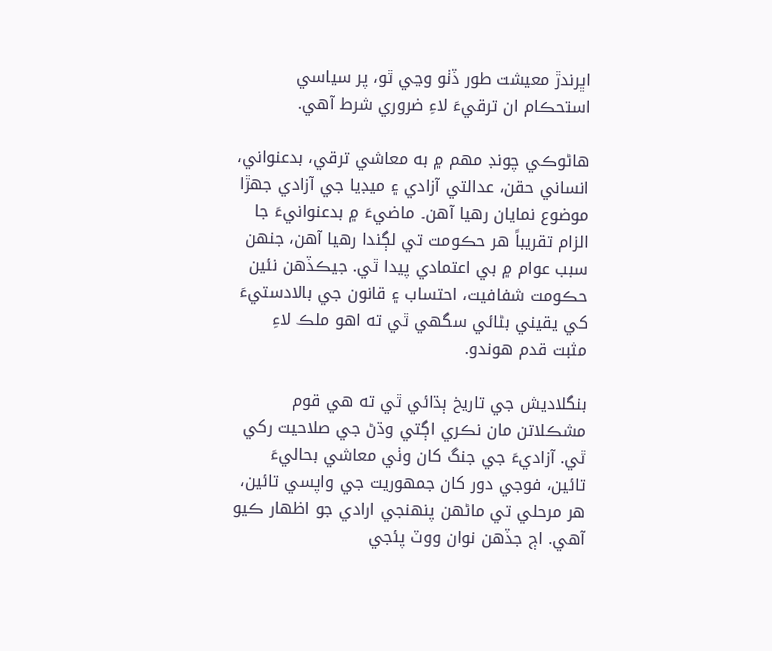اڀرندڙ معيشت طور ڏٺو وڃي ٿو، پر سياسي استحڪام ان ترقيءَ لاءِ ضروري شرط آهي.

هاڻوڪي چونڊ مهم ۾ به معاشي ترقي، بدعنواني، انساني حقن، عدالتي آزادي ۽ ميڊيا جي آزادي جهڙا موضوع نمايان رهيا آهن۔ ماضيءَ ۾ بدعنوانيءَ جا الزام تقريباً هر حڪومت تي لڳندا رهيا آهن، جنهن سبب عوام ۾ بي اعتمادي پيدا ٿي. جيڪڏهن نئين حڪومت شفافيت، احتساب ۽ قانون جي بالادستيءَ کي يقيني بڻائي سگهي ٿي ته اهو ملڪ لاءِ مثبت قدم هوندو.

بنگلاديش جي تاريخ ٻڌائي ٿي ته هي قوم مشڪلاتن مان نڪري اڳتي وڌڻ جي صلاحيت رکي ٿي. آزاديءَ جي جنگ کان وٺي معاشي بحاليءَ تائين، فوجي دور کان جمهوريت جي واپسي تائين، هر مرحلي تي ماڻهن پنهنجي ارادي جو اظهار ڪيو آهي. اڄ جڏهن نوان ووٽ پئجي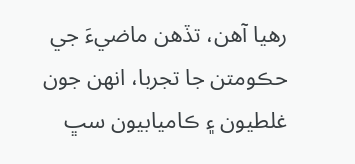رهيا آهن، تڏهن ماضيءَ جي حڪومتن جا تجربا، انهن جون غلطيون ۽ ڪاميابيون سڀ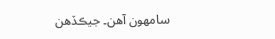سامهون آهن۔ جيڪڏهن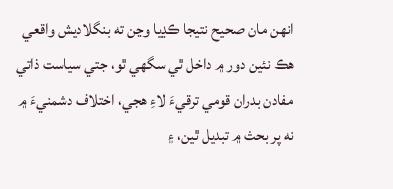انهن مان صحيح نتيجا ڪڍيا وڃن ته بنگلاديش واقعي هڪ نئين دور ۾ داخل ٿي سگهي ٿو، جتي سياست ذاتي مفادن بدران قومي ترقيءَ لاءِ هجي، اختلاف دشمنيءَ ۾ نه پر بحث ۾ تبديل ٿين، ۽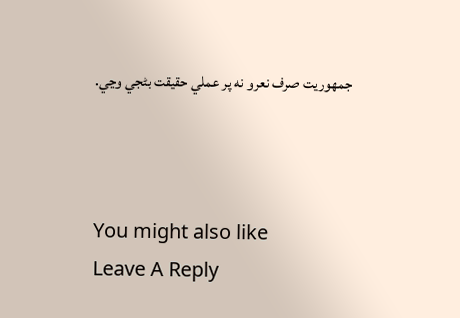جمهوريت صرف نعرو نه پر عملي حقيقت بڻجي وڃي.



You might also like
Leave A Reply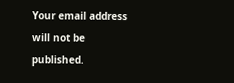Your email address will not be published.